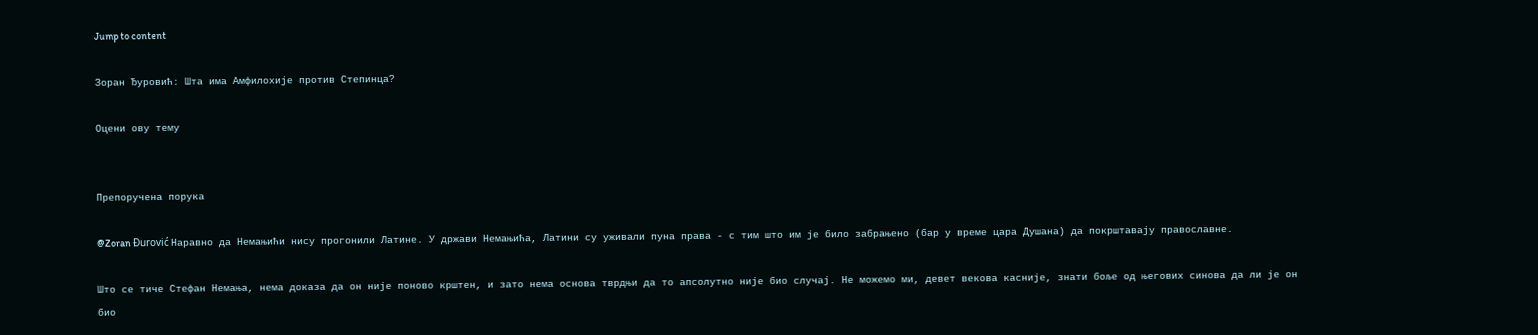Jump to content

Зоран Ђуровић: Шта има Амфилохије против Степинца?

Оцени ову тему


Препоручена порука

@Zoran Đurović Наравно да Немањићи нису прогонили Латине. У држави Немањића, Латини су уживали пуна права - с тим што им је било забрањено (бар у време цара Душана) да покрштавају православне.

Што се тиче Стефан Немања, нема доказа да он није поново крштен, и зато нема основа тврдњи да то апсолутно није био случај. Не можемо ми, девет векова касније, знати боље од његових синова да ли је он био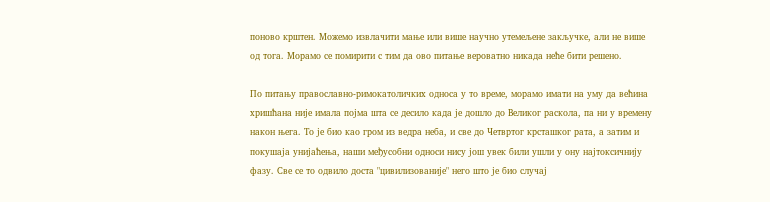поново крштен. Можемо извлачити мање или више научно утемељене закључке, али не више од тога. Морамо се помирити с тим да ово питање вероватно никада неће бити решено.

По питању православно-римокатоличких односа у то време, морамо имати на уму да већина хришћана није имала појма шта се десило када је дошло до Великог раскола, па ни у времену након њега. То је био као гром из ведра неба, и све до Четвртог крсташког рата, а затим и покушаја унијаћења, наши међусобни односи нису још увек били ушли у ону најтоксичнију фазу. Све се то одвило доста "цивилизованије" него што је био случај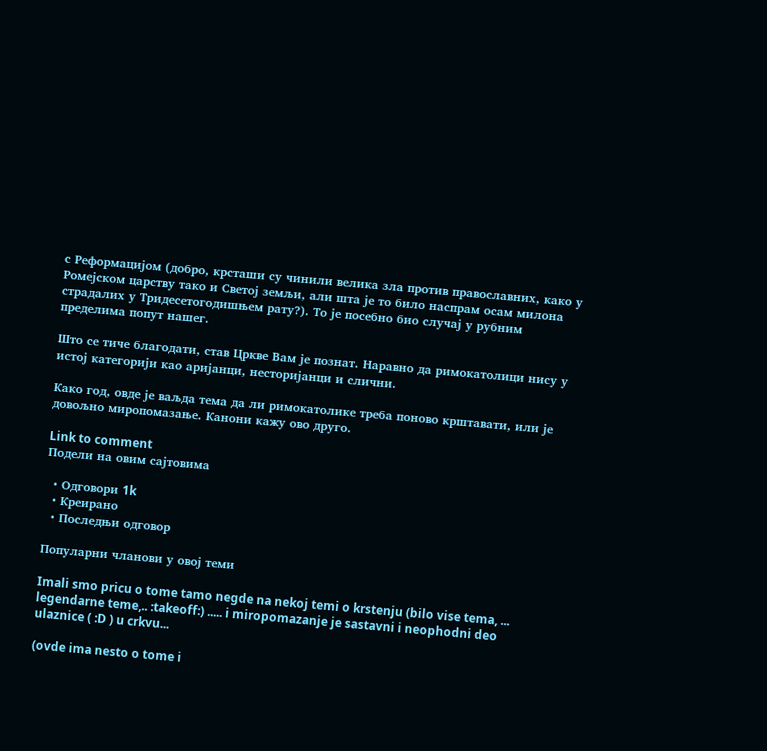с Реформацијом (добро, крсташи су чинили велика зла против православних, како у Ромејском царству тако и Светој земљи, али шта је то било наспрам oсам милона страдалих у Тридесетогодишњем рату?). То је посебно био случај у рубним пределима попут нашег.

Што се тиче благодати, став Цркве Вам је познат. Наравно да римокатолици нису у истој категорији као аријанци, несторијанци и слични.

Како год, овде је ваљда тема да ли римокатолике треба поново крштавати, или је довољно миропомазање. Канони кажу ово друго.

Link to comment
Подели на овим сајтовима

  • Одговори 1k
  • Креирано
  • Последњи одговор

Популарни чланови у овој теми

Imali smo pricu o tome tamo negde na nekoj temi o krstenju (bilo vise tema, ... legendarne teme,.. :takeoff:) ..... i miropomazanje je sastavni i neophodni deo  ulaznice ( :D ) u crkvu...

(ovde ima nesto o tome i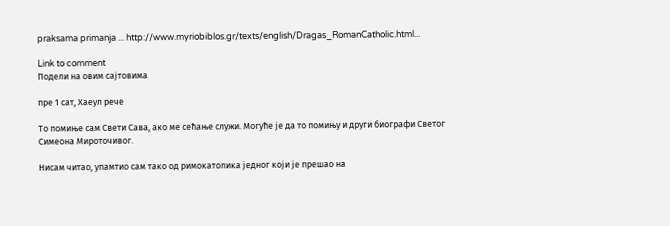praksama primanja ... http://www.myriobiblos.gr/texts/english/Dragas_RomanCatholic.html...

Link to comment
Подели на овим сајтовима

пре 1 сат, Хаеул рече

То помиње сам Свети Сава, ако ме сећање служи. Могуће је да то помињу и други биографи Светог Симеона Мироточивог.

Нисам читао, упамтио сам тако од римокатолика једног који је прешао на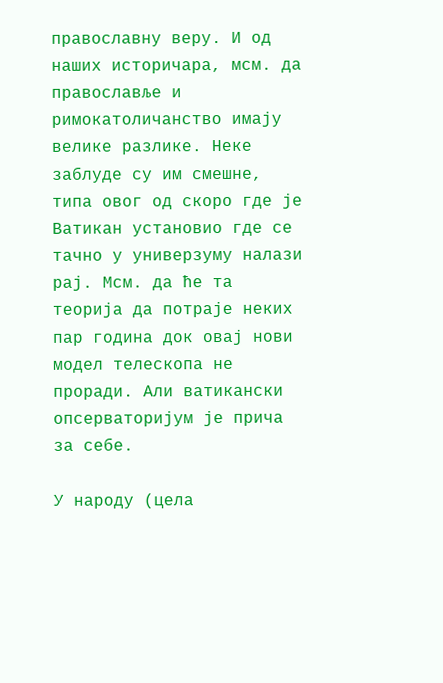православну веру. И од наших историчара, мсм. да православље и римокатоличанство имају велике разлике. Неке заблуде су им смешне, типа овог од скоро где је Ватикан установио где се тачно у универзуму налази рај. Мсм. да ће та теорија да потраје неких пар година док овај нови модел телескопа не проради. Али ватикански опсерваторијум је прича за себе.

У народу (цела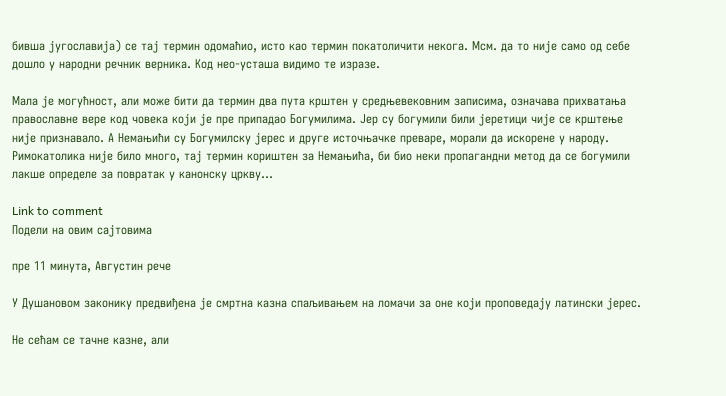бивша југославија) се тај термин одомаћио, исто као термин покатоличити некога. Мсм. да то није само од себе дошло у народни речник верника. Код нео-усташа видимо те изразе.

Мала је могућност, али може бити да термин два пута крштен у средњевековним записима, означава прихватања православне вере код човека који је пре припадао Богумилима. Јер су богумили били јеретици чије се крштење није признавало. А Немањићи су Богумилску јерес и друге источњачке преваре, морали да искорене у народу. Римокатолика није било много, тај термин кориштен за Немањића, би био неки пропагандни метод да се богумили лакше определе за повратак у канонску цркву...

Link to comment
Подели на овим сајтовима

пре 11 минута, Августин рече

У Душановом законику предвиђена је смртна казна спаљивањем на ломачи за оне који проповедају латински јерес.

Не сећам се тачне казне, али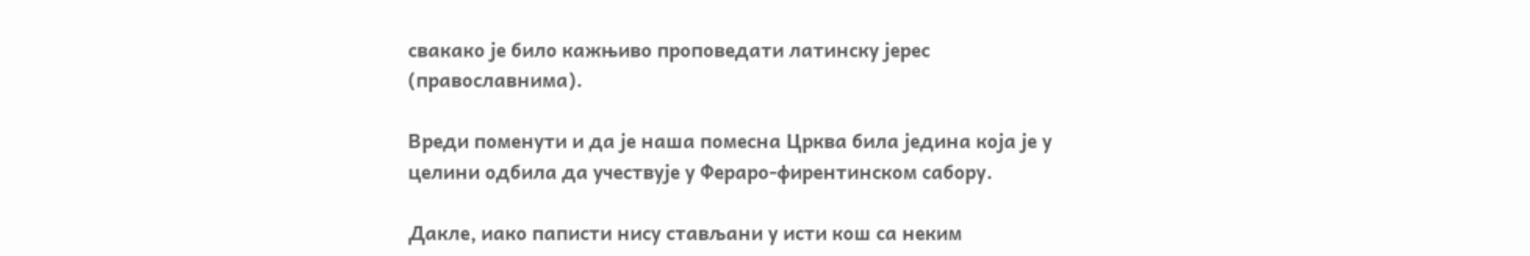свакако је било кажњиво проповедати латинску јерес (православнима).

Вреди поменути и да је наша помесна Црква била једина која је у целини одбила да учествује у Фераро-фирентинском сабору.

Дакле, иако паписти нису стављани у исти кош са неким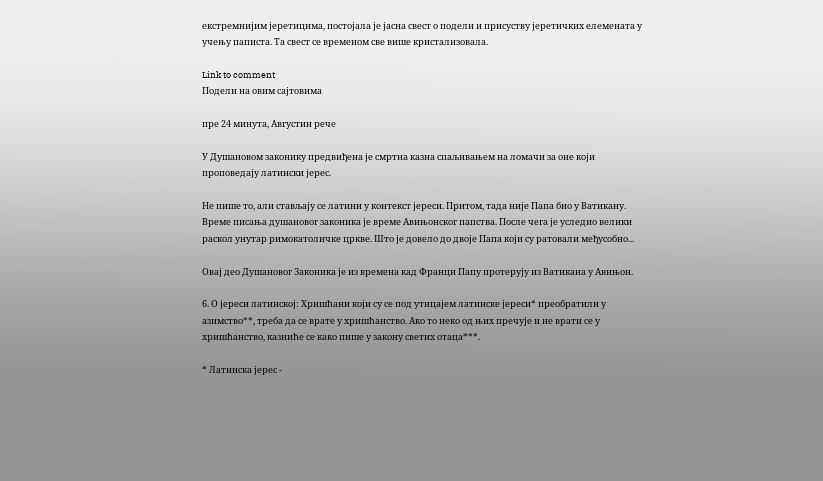екстремнијим јеретицима, постојала је јасна свест о подели и присуству јеретичких елемената у учењу паписта. Та свест се временом све више кристализовала.

Link to comment
Подели на овим сајтовима

пре 24 минута, Августин рече

У Душановом законику предвиђена је смртна казна спаљивањем на ломачи за оне који проповедају латински јерес.

Не пише то, али стављају се латини у контекст јереси. Притом, тада није Папа био у Ватикану. Време писања душановог законика је време Авињонског папства. После чега је уследио велики раскол унутар римокатоличке цркве. Што је довело до двоје Папа који су ратовали међусобно...

Овај део Душановог Законика је из времена кад Франци Папу протерују из Ватикана у Авињон.

6. О јереси латинској: Хришћани који су се под утицајем латинске јереси* преобратили у азимство**, треба да се врате у хришћанство. Ако то неко од њих пречује и не врати се у хришћанство, казниће се како пише у закону светих отаца***.

* Латинска јерес -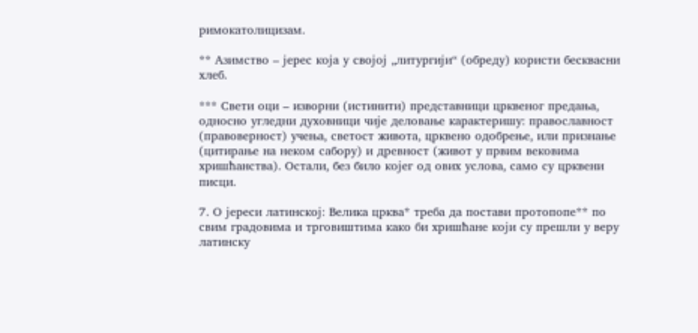римокатолицизам.

** Азимство – јерес која у својој „литургији“ (обреду) користи бесквасни хлеб.

*** Свети оци – изворни (истинити) представници црквеног предања, односно угледни духовници чије деловање карактеришу: православност (правоверност) учења, светост живота, црквено одобрење, или признање (цитирање на неком сабору) и древност (живот у првим вековима хришћанства). Остали, без било којег од ових услова, само су црквени писци.

7. О јереси латинској: Велика црква* треба да постави протопопе** по свим градовима и трговиштима како би хришћане који су прешли у веру латинску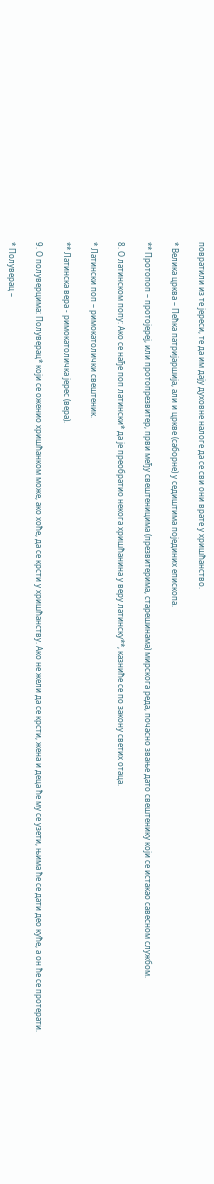повратили из те јереси, те да им дају духовне налоге да се сви они врате у хришћанство.

* Велика црква – Пећка патријаршија, али и цркве (саборне) у седиштима појединих епископа.

** Протопоп – протојереј, или протопрезвитер, први међу свештеницима (презвитерима, старешинама) мирскога реда, почасно звање дато свештенику који се истакао савесном службом.

8. О латинском попу: Ако се нађе поп латински* да је преобратио некога хришћанина у веру латинску**, казниће се по закону светих отаца.

* Латински поп – римокатолички свештеник.

** Латинска вера - римокатоличка јерес (вера).

9. О полуверцима: Полуверац* који се оженио хришћанком може, ако хоће, да се крсти у хришћанству. Ако не жели да се крсти, жена и деца ће му се узети, њима ће се дати део куће, а он ће се протерати.

* Полуверац –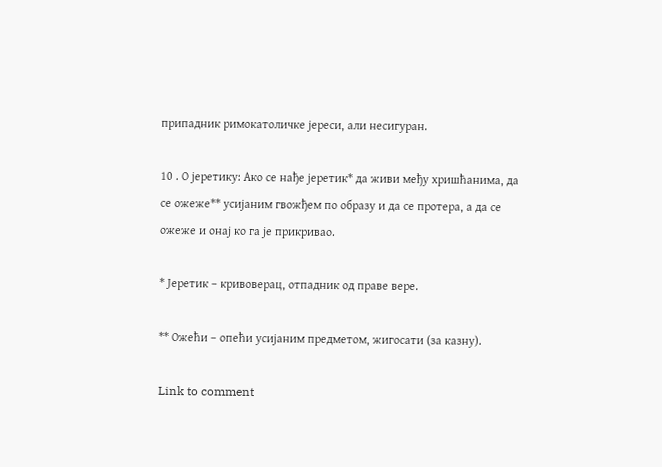припадник римокатоличке јереси, али несигуран.

10 . О јеретику: Ако се нађе јеретик* да живи међу хришћанима, да се ожеже** усијаним гвожђем по образу и да се протера, а да се ожеже и онај ко га је прикривао.

* Јеретик – кривоверац, отпадник од праве вере.

** Ожећи – опећи усијаним предметом, жигосати (за казну).

Link to comment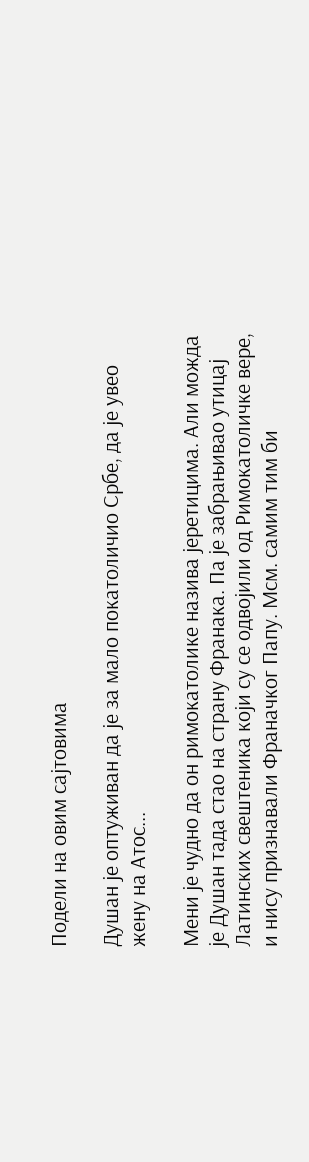Подели на овим сајтовима

Душан је оптуживан да је за мало покатоличио Србе, да је увео жену на Атос...

Мени је чудно да он римокатолике назива јеретицима. Али можда је Душан тада стао на страну Франака. Па је забрањивао утицај Латинских свештеника који су се одвојили од Римокатоличке вере, и нису признавали Франачког Папу. Мсм. самим тим би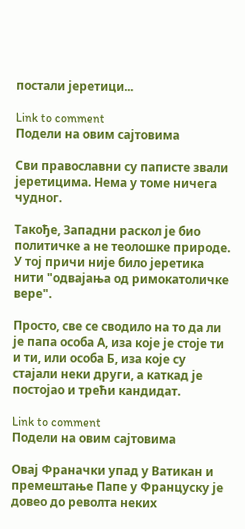постали јеретици...

Link to comment
Подели на овим сајтовима

Сви православни су паписте звали јеретицима. Нема у томе ничега чудног.

Такође, Западни раскол је био политичке а не теолошке природе. У тој причи није било јеретика нити "одвајања од римокатоличке вере".

Просто, све се сводило на то да ли је папа особа А, иза које је стоје ти и ти, или особа Б, иза које су стајали неки други, а каткад је постојао и трећи кандидат.

Link to comment
Подели на овим сајтовима

Овај Франачки упад у Ватикан и премештање Папе у Француску је довео до револта неких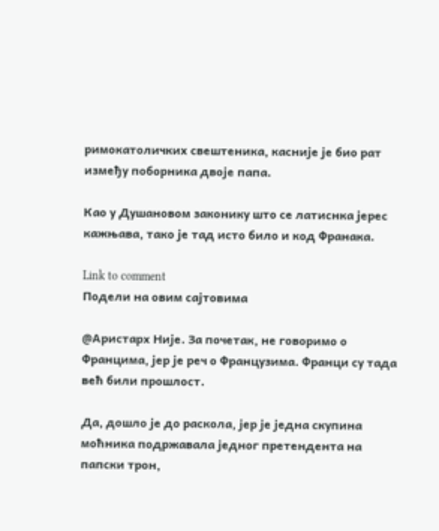римокатоличких свештеника, касније је био рат између поборника двоје папа.

Као у Душановом законику што се латиснка јерес кажњава, тако је тад исто било и код Франака.

Link to comment
Подели на овим сајтовима

@Аристарх Није. За почетак, не говоримо о Францима, јер је реч о Французима. Франци су тада већ били прошлост.

Да, дошло је до раскола, јер је једна скупина моћника подржавала једног претендента на папски трон,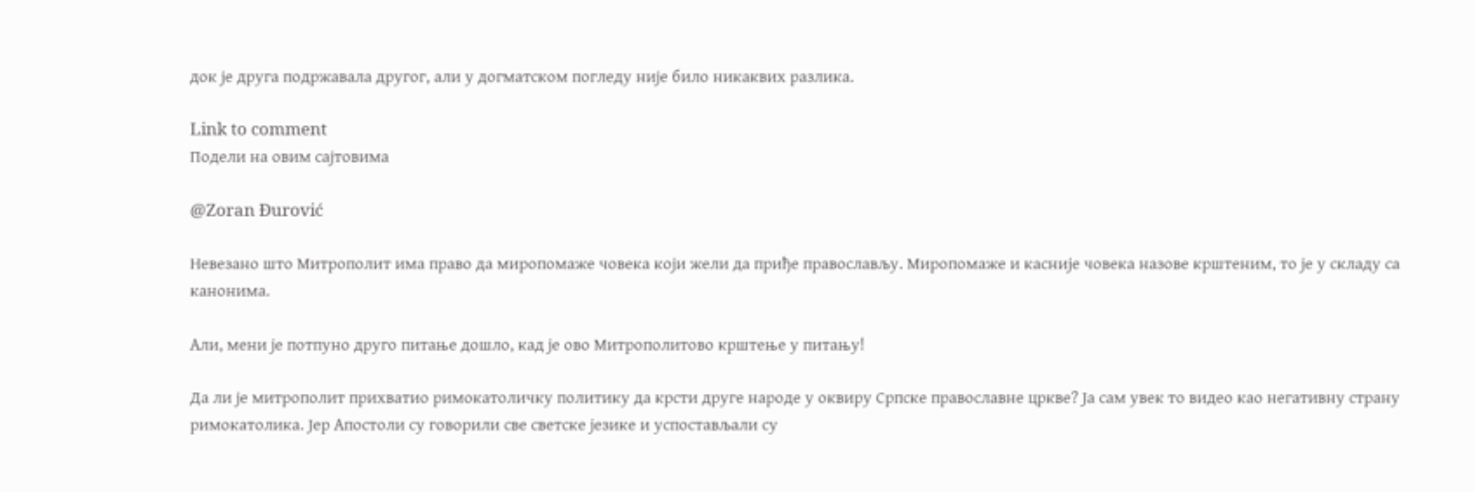док је друга подржавала другог, али у догматском погледу није било никаквих разлика.

Link to comment
Подели на овим сајтовима

@Zoran Đurović

Невезано што Митрополит има право да миропомаже човека који жели да приђе православљу. Миропомаже и касније човека назове крштеним, то је у складу са канонима.

Али, мени је потпуно друго питање дошло, кад је ово Митрополитово крштење у питању!

Да ли је митрополит прихватио римокатоличку политику да крсти друге народе у оквиру Српске православне цркве? Ја сам увек то видео као негативну страну римокатолика. Јер Апостоли су говорили све светске језике и успостављали су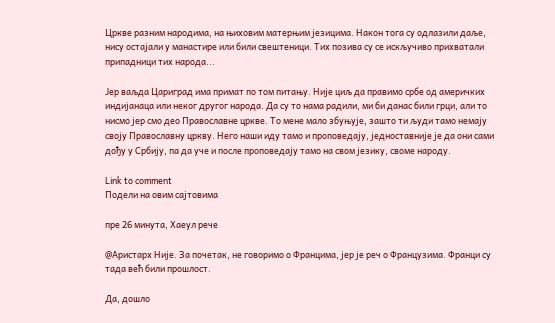Цркве разним народима, на њиховим матерњим језицима. Након тога су одлазили даље, нису остајали у манастире или били свештеници. Тих позива су се искључиво прихватали припадници тих народа...

Јер ваљда Цариград има примат по том питању. Није циљ да правимо србе од америчких индијанаца или неког другог народа. Да су то нама радили, ми би данас били грци, али то нисмо јер смо део Православне цркве. То мене мало збуњује, зашто ти људи тамо немају своју Православну цркву. Него наши иду тамо и проповедају, једноставније је да они сами дођу у Србију, па да уче и после проповедају тамо на свом језику, своме народу.

Link to comment
Подели на овим сајтовима

пре 26 минута, Хаеул рече

@Аристарх Није. За почетак, не говоримо о Францима, јер је реч о Французима. Франци су тада већ били прошлост.

Да, дошло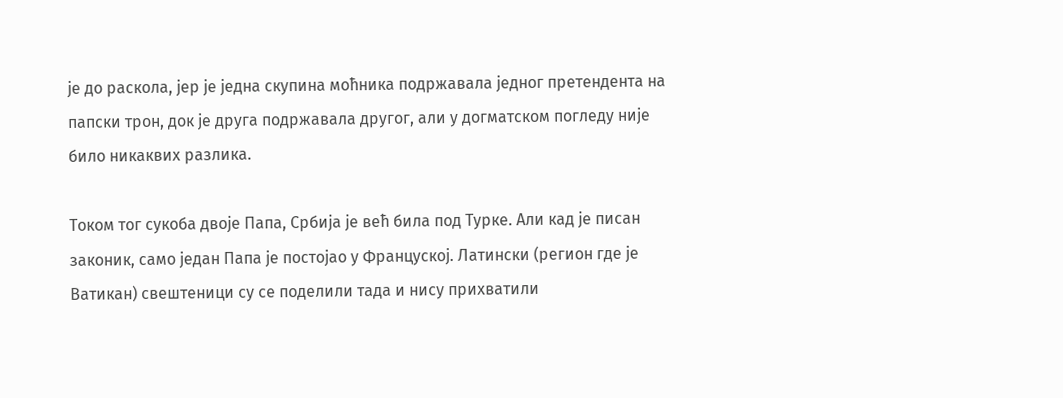је до раскола, јер је једна скупина моћника подржавала једног претендента на папски трон, док је друга подржавала другог, али у догматском погледу није било никаквих разлика.

Током тог сукоба двоје Папа, Србија је већ била под Турке. Али кад је писан законик, само један Папа је постојао у Француској. Латински (регион где је Ватикан) свештеници су се поделили тада и нису прихватили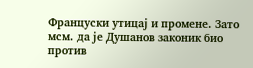Француски утицај и промене. Зато мсм. да је Душанов законик био против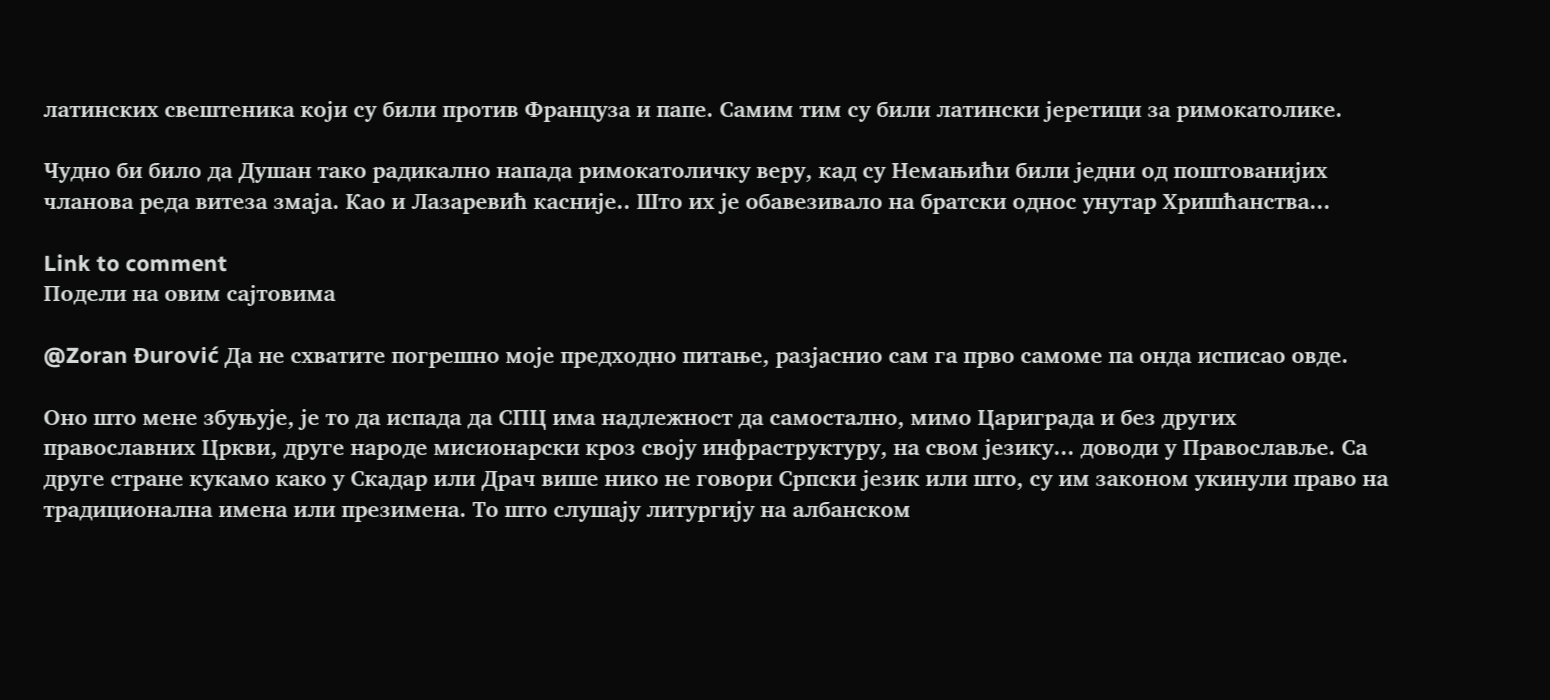латинских свештеника који су били против Француза и папе. Самим тим су били латински јеретици за римокатолике.

Чудно би било да Душан тако радикално напада римокатоличку веру, кад су Немањићи били једни од поштованијих чланова реда витеза змаја. Као и Лазаревић касније.. Што их је обавезивало на братски однос унутар Хришћанства...

Link to comment
Подели на овим сајтовима

@Zoran Đurović Да не схватите погрешно моје предходно питање, разјаснио сам га прво самоме па онда исписао овде.

Оно што мене збуњује, је то да испада да СПЦ има надлежност да самостално, мимо Цариграда и без других православних Цркви, друге народе мисионарски кроз своју инфраструктуру, на свом језику... доводи у Православље. Са друге стране кукамо како у Скадар или Драч више нико не говори Српски језик или што, су им законом укинули право на традиционална имена или презимена. То што слушају литургију на албанском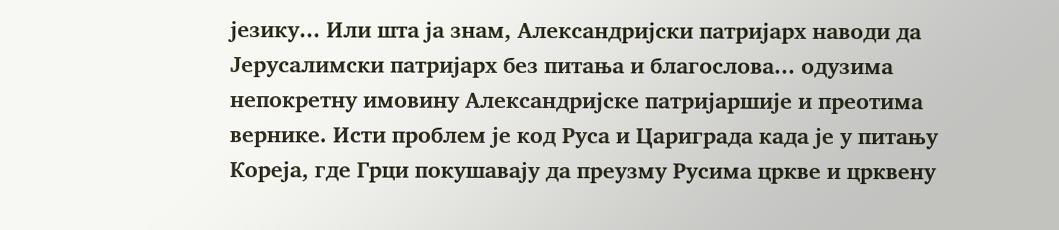језику... Или шта ја знам, Александријски патријарх наводи да Јерусалимски патријарх без питања и благослова... одузима непокретну имовину Александријске патријаршије и преотима вернике. Исти проблем је код Руса и Цариграда када је у питању Кореја, где Грци покушавају да преузму Русима цркве и црквену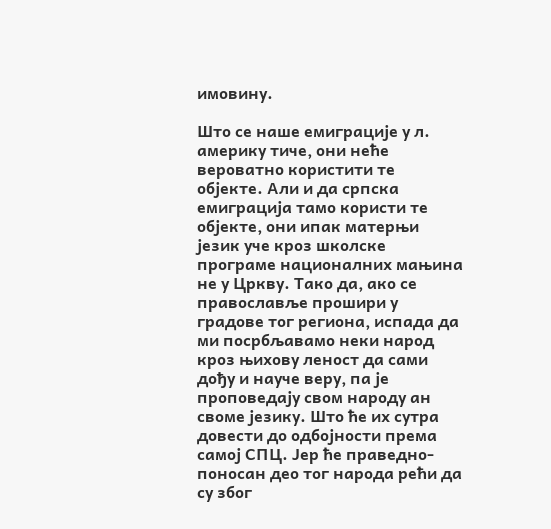имовину.

Што се наше емиграције у л. америку тиче, они неће вероватно користити те објекте. Али и да српска емиграција тамо користи те објекте, они ипак матерњи језик уче кроз школске програме националних мањина не у Цркву. Тако да, ако се православље прошири у градове тог региона, испада да ми посрбљавамо неки народ кроз њихову леност да сами дођу и науче веру, па је проповедају свом народу ан своме језику. Што ће их сутра довести до одбојности према самој СПЦ. Јер ће праведно-поносан део тог народа рећи да су због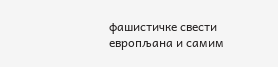фашистичке свести европљана и самим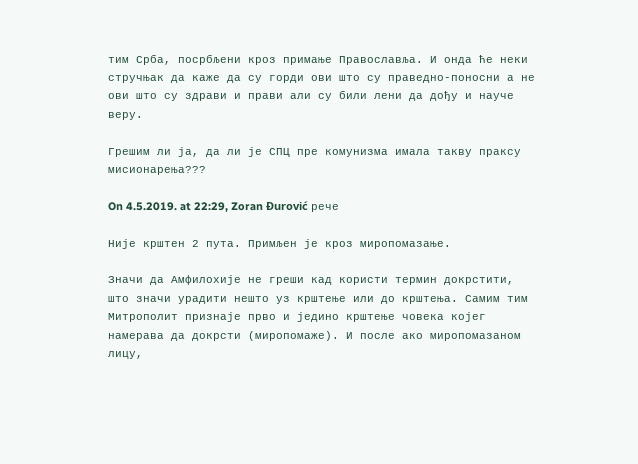тим Срба, посрбљени кроз примање Православља. И онда ће неки стручњак да каже да су горди ови што су праведно-поносни а не ови што су здрави и прави али су били лени да дођу и науче веру.

Грешим ли ја, да ли је СПЦ пре комунизма имала такву праксу мисионарења???

On 4.5.2019. at 22:29, Zoran Đurović рече

Није крштен 2 пута. Примљен је кроз миропомазање.

Значи да Амфилохије не греши кад користи термин докрстити, што значи урадити нешто уз крштење или до крштења. Самим тим Митрополит признаје прво и једино крштење човека којег намерава да докрсти (миропомаже). И после ако миропомазаном лицу,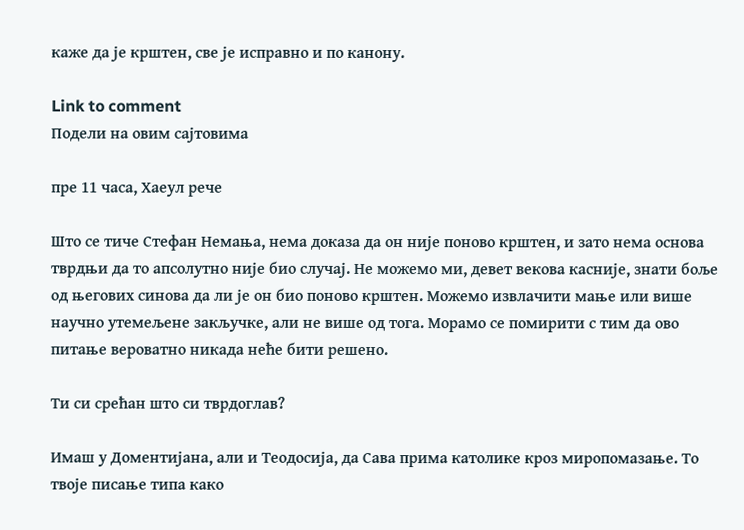каже да је крштен, све је исправно и по канону.

Link to comment
Подели на овим сајтовима

пре 11 часа, Хаеул рече

Што се тиче Стефан Немања, нема доказа да он није поново крштен, и зато нема основа тврдњи да то апсолутно није био случај. Не можемо ми, девет векова касније, знати боље од његових синова да ли је он био поново крштен. Можемо извлачити мање или више научно утемељене закључке, али не више од тога. Морамо се помирити с тим да ово питање вероватно никада неће бити решено.

Ти си срећан што си тврдоглав?

Имаш у Доментијана, али и Теодосија, да Сава прима католике кроз миропомазање. То твоје писање типа како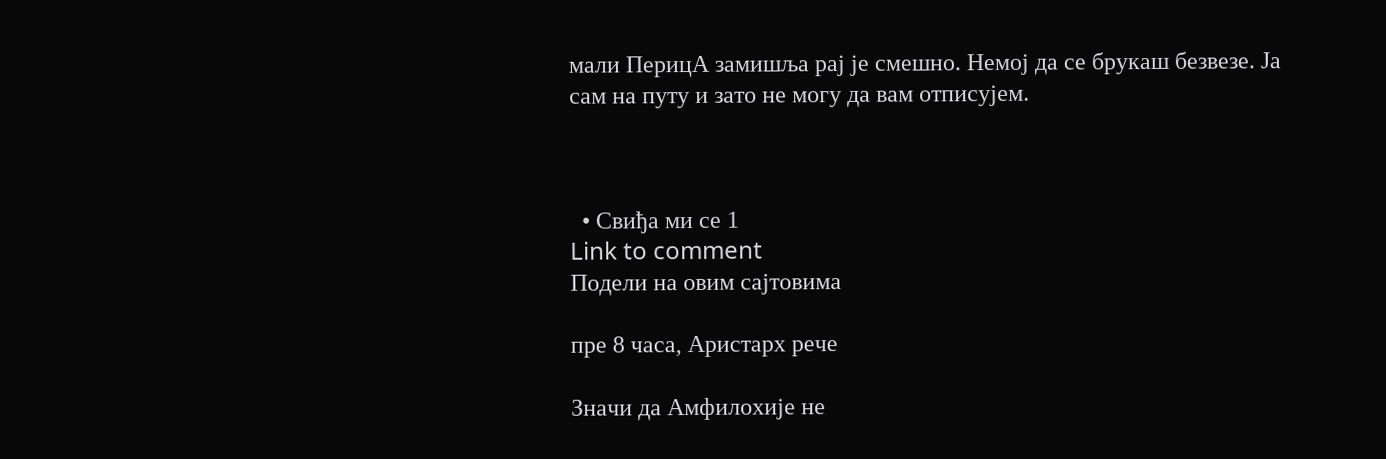мали ПерицА замишља рај је смешно. Немој да се брукаш безвезе. Ја сам на путу и зато не могу да вам отписујем.



  • Свиђа ми се 1
Link to comment
Подели на овим сајтовима

пре 8 часа, Аристарх рече

Значи да Амфилохије не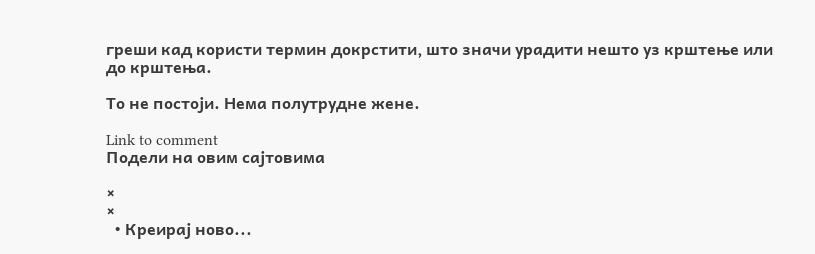греши кад користи термин докрстити, што значи урадити нешто уз крштење или до крштења.

То не постоји. Нема полутрудне жене.

Link to comment
Подели на овим сајтовима

×
×
  • Креирај ново...